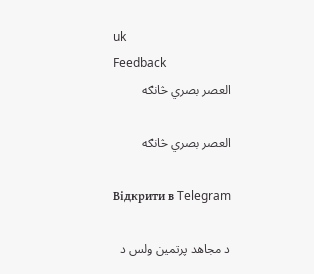uk
Feedback
العصر بصري څانګه

العصر بصري څانګه

Відкрити в Telegram

د مجاهد پرتمین ولس د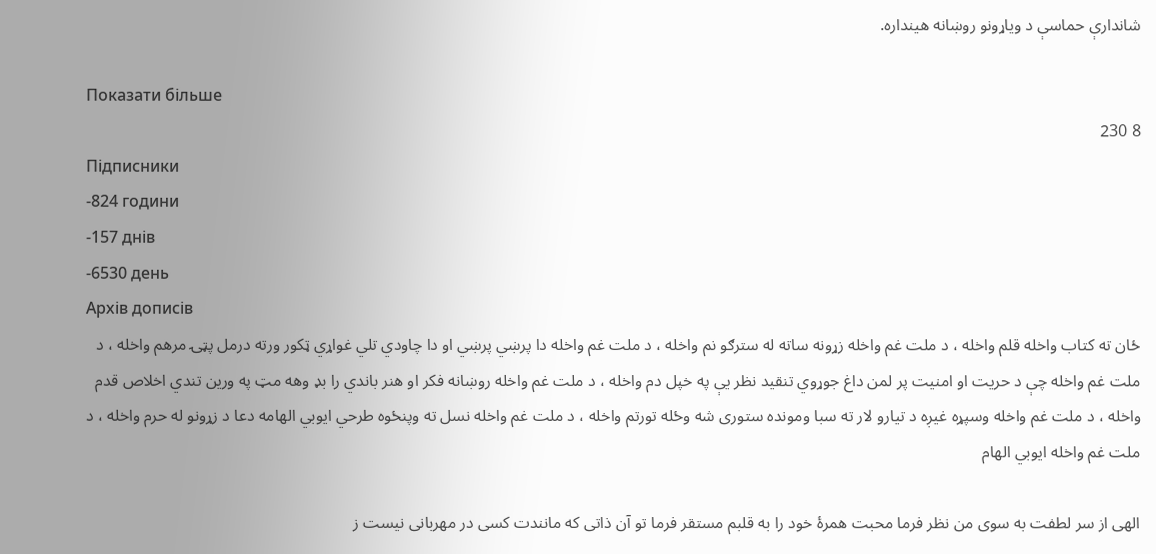شاندارې حماسې د ویاړونو روښانه هینداره.

Показати більше
8 230
Підписники
-824 години
-157 днів
-6530 день
Архів дописів
ځان ته کتاب واخله قلم واخله ، د ملت غم واخله زړونه ساته له سترګو نم واخله ، د ملت غم واخله دا پرښي پرښي او دا چاودي تلي غواړي ټکور ورته درمل پټۍ مرهم واخله ، د ملت غم واخله چې د حریت او امنیت پر لمن داغ جوړوي تنقید نظر يې په خپل دم واخله ، د ملت غم واخله روښانه فکر او هنر باندي را بډ وهه مټ په ورین تندي اخلاص قدم واخله ، د ملت غم واخله وسپړه غیږه د تیارو لار ته سبا ومونده ستوری شه وځله تورتم واخله ، د ملت غم واخله نسل ته وپنځوه طرحي ایوبي الهامه دعا د زړونو له حرم واخله ، د ملت غم واخله ایوبي الهام

الهی از سر لطفت به سوی من نظر فرما محبت همرۀ خود را به قلبم مستقر فرما تو آن ذاتی که مانندت کسی در مهربانی نیست ز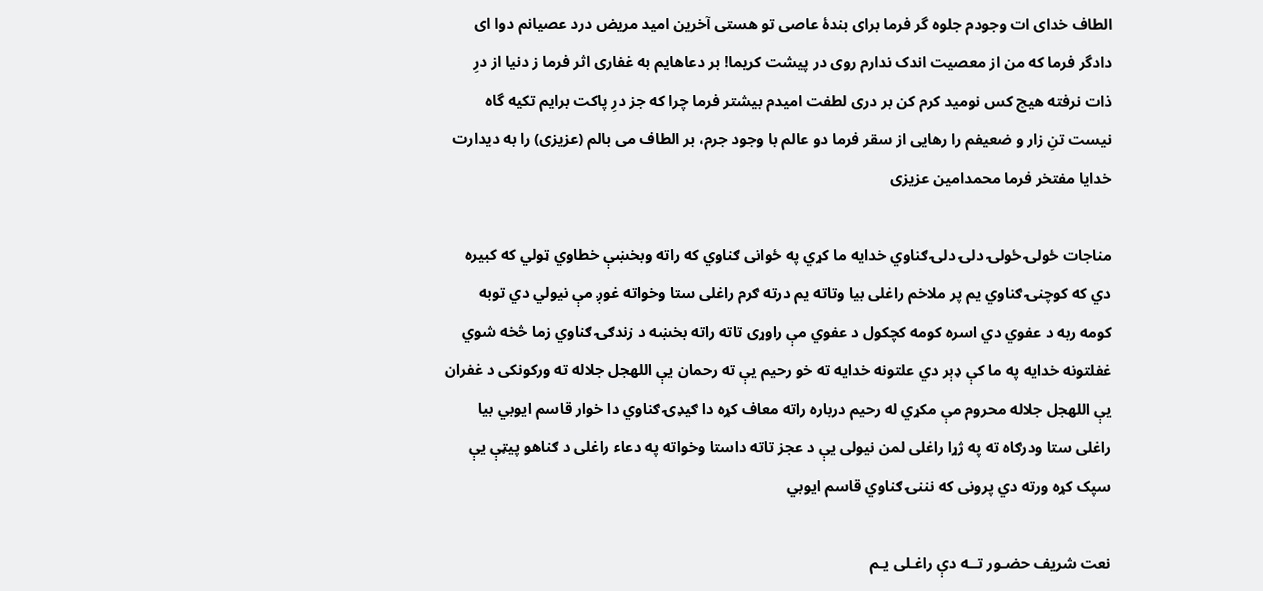الطاف خدای ات وجودم جلوه گر فرما برای بندۀ عاصی تو هستی آخرین امید مریض درد عصیانم دوا ای دادگر فرما که من از معصیت اندک ندارم روی در پیشت کریما! بر دعاهایم به غفاری اثر فرما ز دنیا از درِ ذات نرفته هیچ کس نومید کرم کن بر دری لطفت امیدم بیشتر فرما چرا که جز درِ پاکت برایم تکیه گاه نیست تنِ زار و ضعیفم را رهایی از سقر فرما دو عالم با وجود جرم، بر الطاف می بالم (عزیزی) را به دیدارت خدایا مفتخر فرما محمدامین عزیزی

مناجات ځولۍ ځولۍ دلۍ دلۍ ګناوي خدایه ما کړي په ځوانی ګناوي که راته وبخښې خطاوي ټولي که کبیره دي که کوچنۍ ګناوي یم پر ملاخم راغلی بیا وتاته یم درته ګرم راغلی ستا وخواته غوږ مې نیولي دي توبه کومه ربه د عفوي دي اسره کومه کچکول د عفوي مې راوړی تاته راته بخښه د زندګۍ ګناوي زما څخه شوي غفلتونه خدایه په ما کې ډېر دي علتونه خدایه ته خو رحیم یې ته رحمان یې اللهجل جلاله ته ورکونکی د غفران یې اللهجل جلاله محروم مې مکړي له رحیم درباره راته معاف کړه دا ګیډۍ ګناوي دا خوار قاسم ایوبي بیا راغلی ستا ودرګاه ته په ژړا راغلی لمن نیولی یې د عجز تاته داستا وخواته په دعاء راغلی د ګناهو پیټې یې سپک کړه ورته دي پرونی که نننۍ ګناوي قاسم ایوبي

نعت شریف حضـور تــه دې راغـلی یـم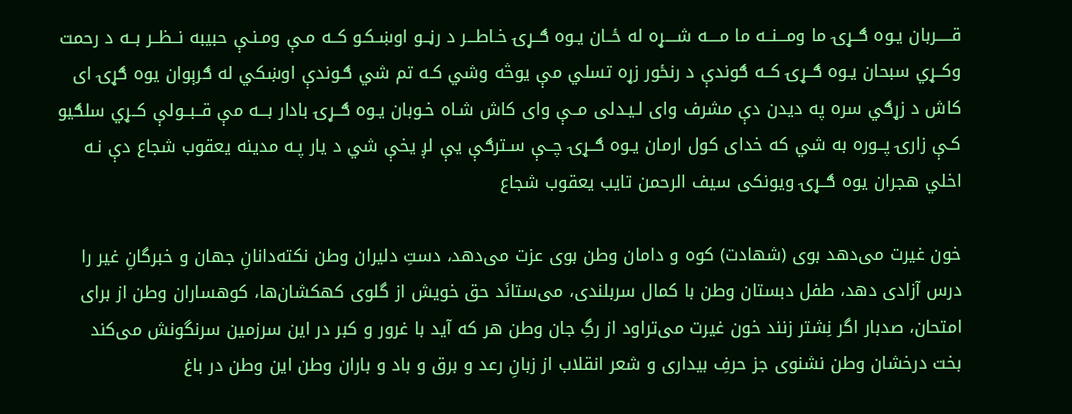قـــــربان یـوه ګــړۍ ما ومـــنــه ما مــــه شــــړه له ځــان یـوه ګــړۍ خـاطـــر د رڼــو اوښـکـو کــه مـې ومـنـې حبیبه نــظــر بــه د رحمت وکــړي سبحان یـوه ګــړۍ کــه ګوندې د رنځور زړه تسلي مې یوڅه وشي کـه تم شي ګـوندې اوښکي له ګرېوان یوه ګړۍ ای کاش د زړګي سره په دیدن دې مشرف وای لـیـدلی مــې وای کاش شـاه خـوبان یـوه ګــړۍ بادار بـــه مې قــبــولې کــړي سلګیو کـې زارۍ پــوره به شي که خدای کول ارمان یـوه ګــړۍ چــې سـترګې یې لږ یخې شي د یار پـه مدینه یعقوب شجاع دې نـه اخلي هجران یوه ګــړۍ ویونکی سیف الرحمن تایب یعقوب شجاع

خون غیرت می‌دهد بوی (شهادت) کوه و دامان وطن بوی عزت می‌دهد، دستِ دلیران وطن نکته‌دانانِ جهان و خبرگانِ غیر را درس آزادی دهد، طفل دبستان وطن با کمال سربلندی، می‌ستانَد حق خویش از گلوی کهکشان‌ها، کوهساران وطن از برای امتحان، صدبار اگر نِشتر زنند خون غیرت می‌تراود از رگِ جان وطن هر که آید با غرور و کبر در این سرزمین سرنگونش می‌کند بخت درخشان وطن نشنوی جز حرفِ بیداری و شعر انقلاب از زبانِ رعد و برق و باد و باران وطن این وطن در باغ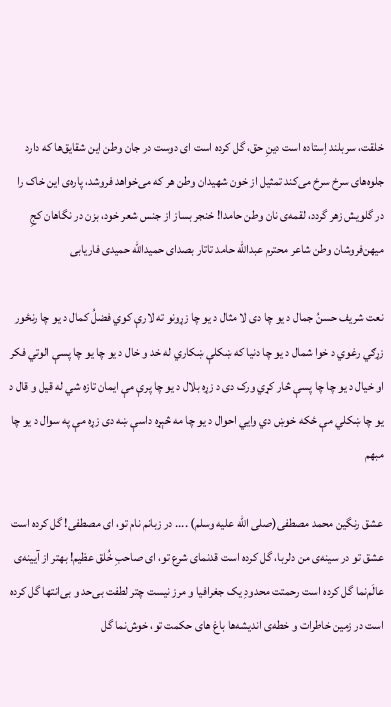خلقت، سربلند اِستاده است دینِ حق، گل کرده است ای دوست در جان وطن این شقایق‌ها که دارد جلوه‌های سرخ سرخ می‌کند تمثیل از خون شهیدان وطن هر که می‌خواهد فروشد، پاره‌ی این خاک را در ‌گلویش زهر گردد، لقمه‌ی نان وطن حامدا! خنجر بساز از جنس شعر خود، بزن در نگاهان کجِ میهن‌فروشان وطن شاعر محترم عبدالله حامد تاتار بصدای حمیدالله حمیدی فاریابی

نعت شریف حسنُ جمال د یو چا دی لا مثال د یو چا زړونو ته لارې کوي فضلُ کمال د یو چا رنځور زړګي رغوي د خوا شمال د يو چا دنيا که ښکلې ښکاري له خد و خال د يو چا يو چا پسې الوتي فکر او خيال د يو چا چا پسې څار کړي ورک دی د زړه بلال د يو چا پرې مې ايمان تازه شي له قيل و قال د يو چا ښکلي مې ځکه خوښ دي وايي احوال د‌ يو چا مه څېړه داسې ښه دی زړه مې په سوال د‌ يو چا مبهم

عشق رنگین محمد مصطفی(صلی الله علیه وسلم) .... در زبانم نام تو، ای مصطفی! گل کرده است عشق تو در سینه‌ی من دلربا، گل کرده است قدنمای شرع تو، ای صاحبِ خُلق عظیم! بهتر از آیینه‌ی عالَم‌نما گل کرده است رحمتت محدودِ یک جغرافیا و مرز نیست چتر لطفت بی‌حد و بی‌انتها گل کرده است در زمین خاطرات و خطه‌ی اندیشه‌ها باغ های حکمت تو، خوش‌نما گل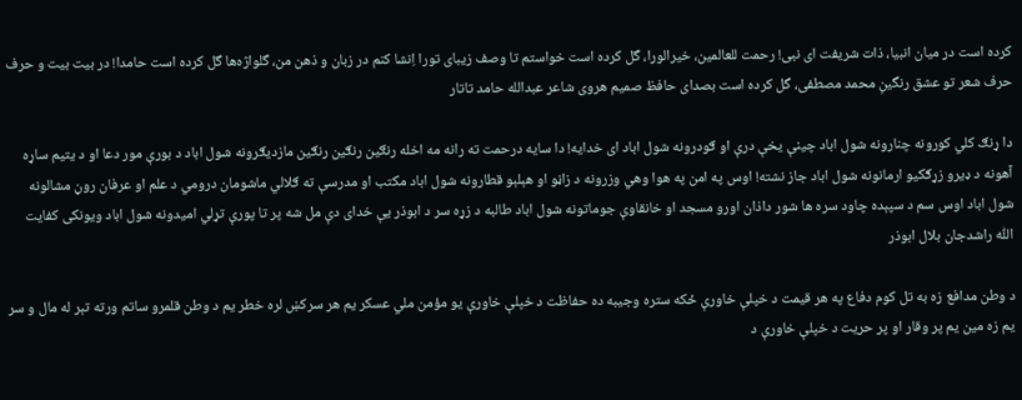کرده است در میان انبیا، ذات شریفت ای نبی! رحمت للعالمین، خیرالورا، گل کرده است خواستم تا وصف زیبای تورا اِنشا کنم در زبان و ذهن من، گلواژه‌‌ها گل کرده است حامدا! در بیت بیت و حرف حرف شعر تو عشق رنگینِ محمد مصطفی، گل کرده است بصدای حافظ صمیم هروی شاعر عبدالله حامد تاتار

دا ړنګ کلي کورونه چنارونه شول اباد چینې یخې درې او ګودرونه شول اباد ای خدایه! دا سایه درحمت ته رانه مه اخله رنګین رنګین رنګین مازدیګرونه شول اباد د بورې مور دعا او د یتیم ساړه آهونه د ډیرو زړګکیو ارمانونه شول اباد جاز نشته! اوس په امن په هوا وهي وزرونه د زاڼو او هېلېو قطارونه شول اباد مکتب او مدرسې ته ګلالي ماشومان درومي د علم او عرفان روڼ مشالونه شول اباد اوس سم د سپېده چاود سره ها شور داذان اورو مسجد او خانقاوې جوماتونه شول اباد طالبه د زړه سر د ابوذر یې خدای دې مل شه پر تا پورې تړلي امیدونه شول اباد ویونکی کفایت اللّٰه راشدجان بلال ابوذر

د وطن مدافع زه به تل کوم دفاع په هر قیمت د خپلې خاورې ځکه ستره وجیبه ده حفاظت د خپلې خاورې یو مؤمن ملي عسکر یم هر سرکښ لره خطر یم د وطن قلمرو ساتم ورته تېر له مال و سر یم زه مین یم پر وقار او پر حریت د خپلې خاورې د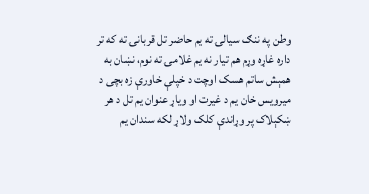وطن په ننګ سیالۍ ته یم حاضر تل قربانۍ ته که تر داره غاړه وړم هم تیار نه یم غلامۍ ته نوم، نښان به همېش ساتم هسک اوچت د خپلې خاورې زه بچی د میرویس خان یم د غیرت او ویاړ عنوان یم تل د هر ښکېلاک پر وړاندې کلک ولاړ لکه سندان یم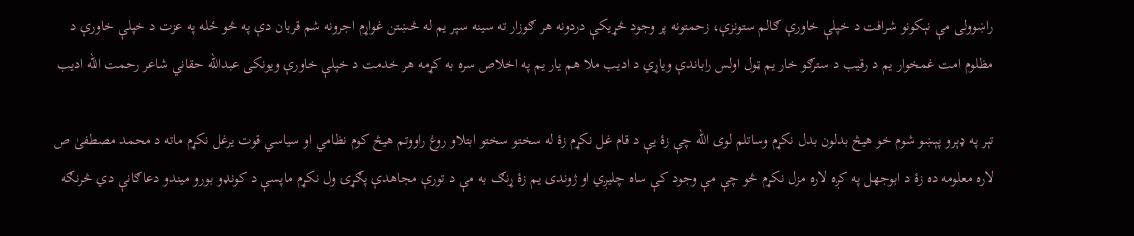راښوولی مې نېکونو شرافت د خپلې خاورې ګالم ستونزې، زحمتونه پر وجود څړیکې دردونه هر ګوزار ته سینه سپر یم له څښتن غواړم اجرونه شم قربان دې په څو ځله په عزت د خپلې خاورې د مظلوم امت غمخوار یم د رقیب د سترګو خار یم ټول اولس راباندې ویاړي د ادیب ملا هم یار یم په اخلاص سره به کړمه هر خدمت د خپلې خاورې ویونکی عبدالله حقاني شاعر رحمت الله ادیب

تېر په ډېرو پېښو شوم خو هیڅ بدلون بدل نکړم وساتلم لوی الله چې زۀ یې د قام غل نکړم زۀ له سختو سختو ابتلاو روغ راووتم هیڅ کوم نظامي او سیاسي قوت یرغل نکړم ماته د محمد مصطفیٰ ص لاره معلومه ده زۀ د ابوجهل په کږه لاره مزل نکړم څو چې مې وجود کې ساه چلیږي او ژوندی یم زۀ ړنګ به مې د تورې مجاهدې پګړۍ ول نکړم ماپسې د کونډو بورو میندو دعاګانې دي څرنګه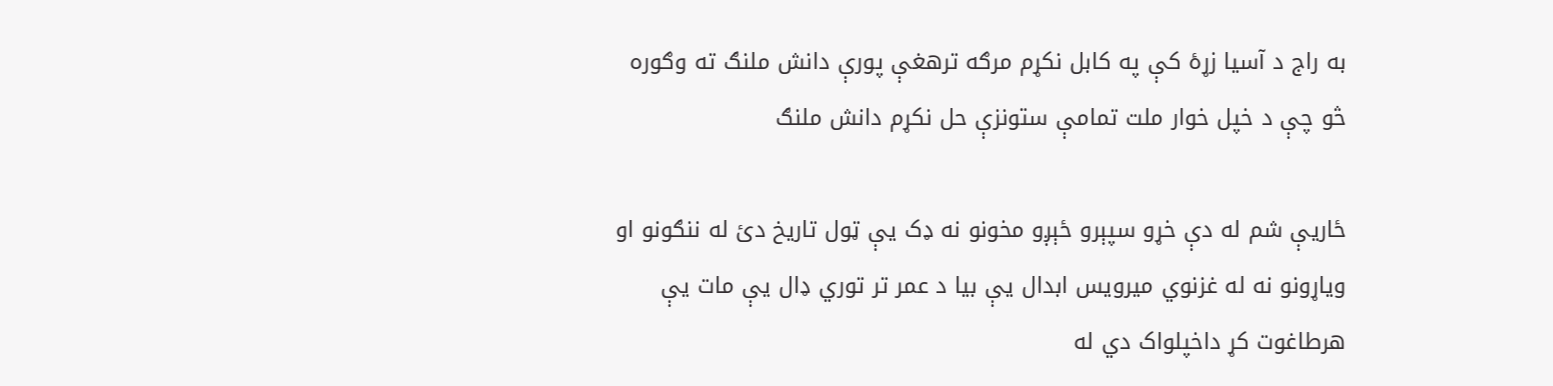به راج د آسیا زړۀ کې په کابل نکړم مرګه ترهغې پورې دانش ملنګ ته وګوره څو چې د خپل خوار ملت تمامې ستونزې حل نکړم دانش ملنګ

ځاریې شم له دې خړو سپېرو ځېږو مخونو نه ډک یې ټول تاریخ دئ له ننګونو او ویاړونو نه له غزنوي میرویس ابدال یې بیا د عمر تر توري ډال یې مات یې هرطاغوت کړ داخپلواک دي له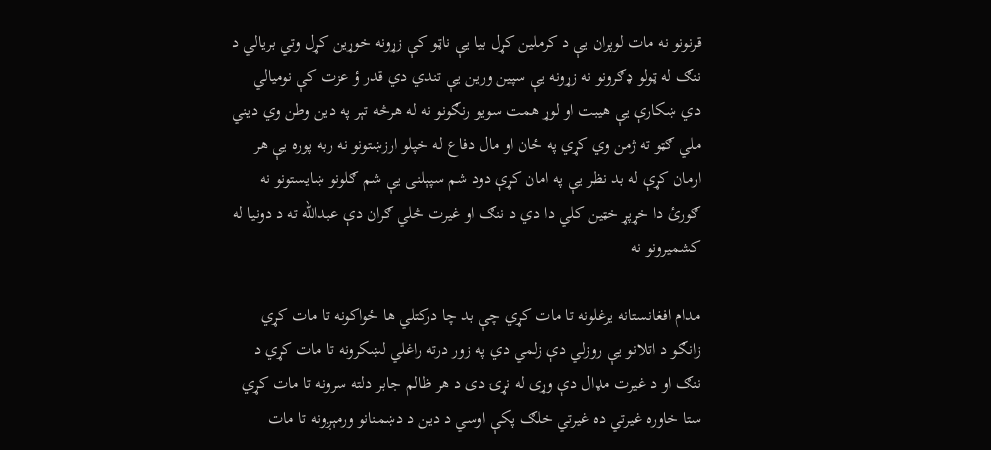قرنونو نه مات لوپران یې د کرملین کړل بیا یې ناټو کې زړونه خوړین کړل وتي بریالي د ننګ له ټولو ډګرونو نه زړونه یې سپین ورین یې تندي دي قدر ؤ عزت کې نومیالي دي ښکارې یې هیبت او لوړ همت سویو رنګونو نه له هرڅه تېر په دین وطن وي دیني ملي ګټو ته ژمن وي کړي په ځان او مال دفاع له خپلو ارزښتونو نه ربه پوره یې هر ارمان کړې له بد نظر یې په امان کړې دود شم سپېلنی یې شم ګلونو ښایستونو نه ګورئ دا خړپړ خټین کلي دا دي د ننګ او غیرت څلي ګران دې عبدالله ته د دونیا له کشمیرونو نه

مدام افغانستانه یرغلونه تا مات کړي چې بد چا درکتلي ها ځواکونه تا مات کړي زانګو د اتلانو يې روزلي دې زلمي دي په زور درته راغلي لښکرونه تا مات کړي د ننګ او د غیرت مډال دې وړی له نړۍ دی د هر ظالم جابر دلته سرونه تا مات کړي ستا خاوره غیرتي ده غیرتي خلګ پکې اوسي د دین د دښمنانو ورمېږونه تا مات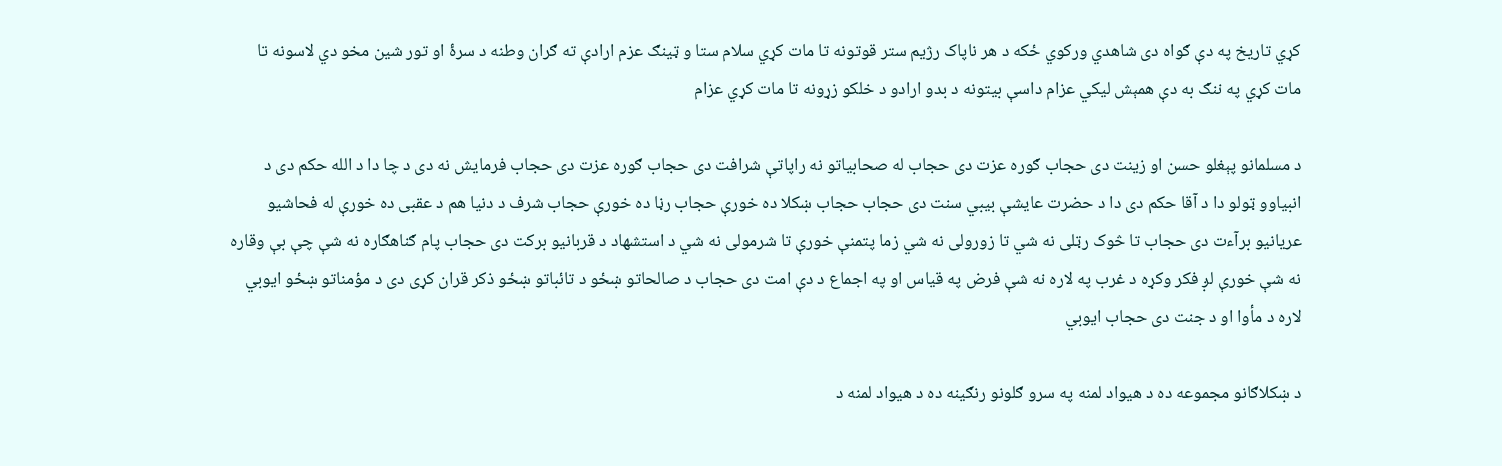کړي تاریخ په دې ګواه دی شاهدي ورکوي ځکه د هر ناپاک رژیم ستر قوتونه تا مات کړي سلام ستا و ټینګ عزم ارادې ته ګران وطنه د سرۀ او تور شین مخو دي لاسونه تا مات کړي په ننګ به دې همېش لیکي عزام داسې بیتونه د بدو ارادو د خلکو زړونه تا مات کړي عزام

د مسلمانو پېغلو حسن او زینت دی حجاب ګوره عزت دی حجاب له صحابیاتو نه راپاتې شرافت دی حجاب ګوره عزت دی حجاب فرمایش نه دی د چا دا د الله حکم دی د انبیاوو ټولو دا د آقا حکم دی دا د حضرت عایشې بيبي سنت دی حجاب حجاب ښکلا ده خورې حجاب رڼا ده خورې حجاب شرف د دنیا هم د عقبی ده خورې له فحاشیو عریانیو برآءت دی حجاب تا څوک رټلی نه شي تا زورولی نه شي زما پتمنې خورې تا شرمولی نه شي د استشهاد د قربانیو برکت دی حجاب پام ګناهګاره نه شې چې بې وقاره نه شې خورې لږ فکر وکړه د غرب په لاره نه شې فرض په قیاس او په اجماع د دې امت دی حجاب د صالحاتو ښځو د تائباتو ښځو ذکر قران کړی دی د مؤمناتو ښځو ایوبي لاره د مأوا او د جنت دی حجاب ایوبي

د ښکلاګانو مجموعه ده د هیواد لمنه په سرو ګلونو رنګینه ده د هیواد لمنه د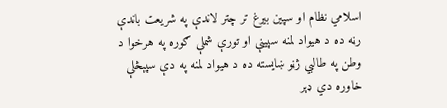اسلامي نظام او سپین بیرغ تر چتر لاندې په شریعت باندې رڼه ده د هیواد لمنه سپینې او تورې شملې ګوره په هرخوا د وطن په طالبي ژڼو ښایسته ده د هیواد لمنه په دې سپېڅلې خاوره دي ډېر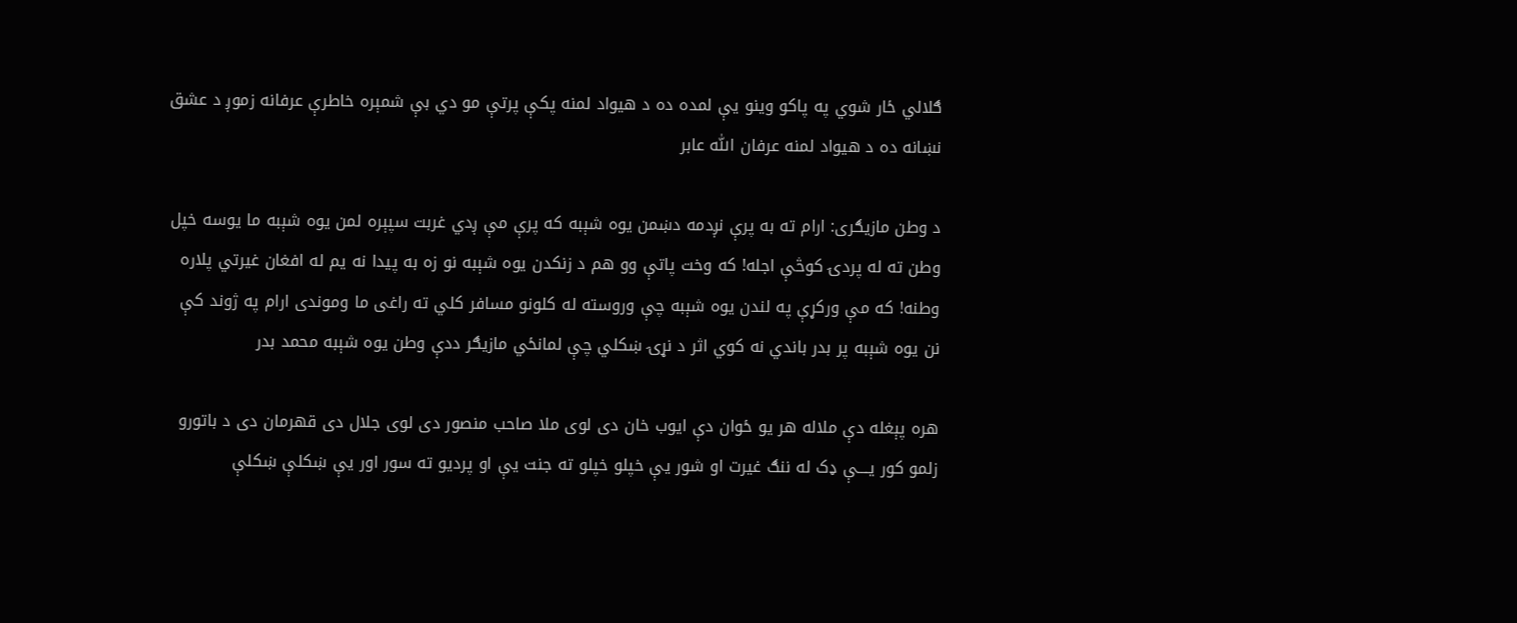ګلالي ځار شوي په پاکو وینو یې لمده ده د هیواد لمنه پکې پرتې مو دي بې شمېره خاطرې عرفانه زموږ د عشق نښانه ده د هیواد لمنه عرفان اللّٰه عابر

د وطن مازیګری: ارام ته به پرې نږدمه دښمن یوه شېبه که پرې مې ږدي غربت سپېره لمن یوه شېبه ما یوسه خپل وطن ته له پردۍ کوڅې اجله! که وخت پاتې وو هم د زنکدن یوه شېبه نو زه به پیدا نه یم له افغان غیرتي پلاره وطنه! که مې ورکړې په لندن یوه شېبه چې وروسته له کلونو مسافر کلي ته راغی ما وموندی ارام په ژوند کې نن یوه شېبه پر بدر باندي نه کوي اثر د نړۍ ښکلي چې لمانځي مازیګر ددې وطن یوه شېبه محمد بدر

هره پېغله دې ملاله هر یو ځوان دې ایوب خان دی لوی ملا صاحب منصور دی لوی جلال دی قهرمان دی د باتورو زلمو کور یــــې ډک له ننګ غیرت او شور یې خپلو خپلو ته جنت یې او پردیو ته سور اور یې ښکلې ښکلې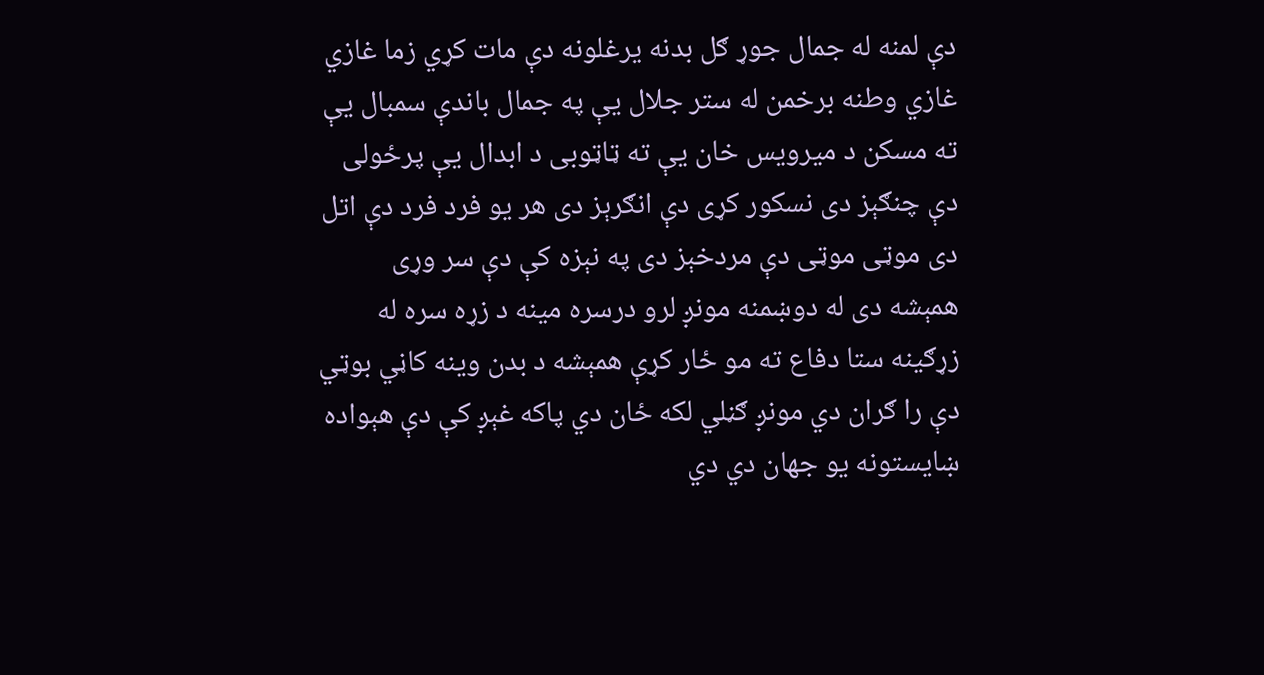دې لمنه له جمال جوړ ګل بدنه یرغلونه دې مات کړي زما غازي غازي وطنه برخمن له ستر جلال یې په جمال باندې سمبال یې ته مسکن د میرویس خان یې ته ټاټوبی د ابدال یې پرځولی دې چنګېز دی نسکور کړی دې انګرېز دی هر یو فرد فرد دې اتل دی موټی موټی دې مردخېز دی په نېزه کې دې سر وړی همېشه دی له دوښمنه مونږ لرو درسره مینه د زړه سره له زړګینه ستا دفاع ته مو ځار کړې همېشه د بدن وینه کاڼي بوټي دې را ګران دي مونږ ګڼلي لکه ځان دي پاکه غېږ کې دې هېواده ښایستونه یو جهان دي دي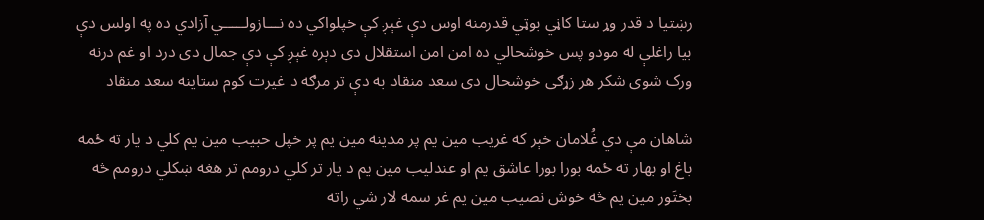رښتیا د قدر وړ ستا کاڼي بوټي قدرمنه اوس دې غېږ کې خپلواکي ده نـــازولـــــي آزادي ده په اولس دې بیا راغلې له مودو پس خوشحالي ده امن امن استقلال دی دېره غېږ کې دې جمال دی درد او غم درنه ورک شوی شکر هر زړګی خوشحال دی سعد منقاد به دې تر مرګه د غیرت کوم ستاینه سعد منقاد

شاهان مې دي غُلامان خېر که غریب مین یم پر مدینه مین یم پر خپل حبیب مین یم کلي د یار ته ځمه باغ او بهار ته ځمه بورا بورا عاشق یم او عندلیب مین یم د یار تر کلي درومم تر هغه ښکلي درومم څه بختَور مین یم څه خوش نصیب مین یم غر سمه لار شي راته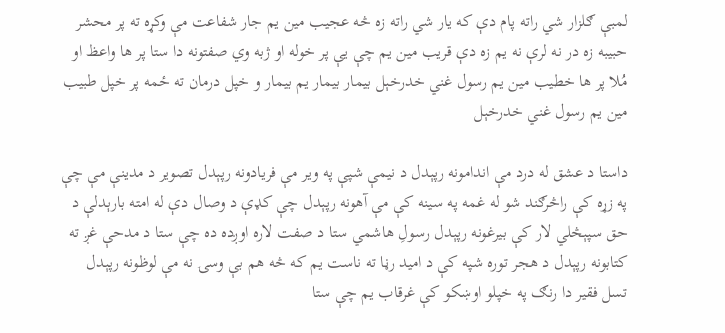لمبې ګلزار شي راته پام دې که یار شي راته زه څه عجیب مین یم جار شفاعت مې وکړه ته پر محشر حبیبه زه در نه لرې نه یم زه دې قریب مین یم چې یې پر خوله او ژبه وي صفتونه دا ستا پر ها واعظ او مُلا پر ها خطیب مین یم رسول غني خدرخېل بیمار بیمار یم بیمار و خپل درمان ته ځمه پر خپل طبیب مین یم رسول غني خدرخېل

داستا د عشق له درد مې اندامونه رپېدل د نیمې شپې په ویر مې فریادونه رپېدل تصویر د مدینې مې چې په زړه کې راڅرګند شو له غمه په سینه کې مې آهونه رپېدل چې کډې د وصال دې له امته بارېدلې د حق سپېڅلي لار کې بیرغونه رپېدل رسولِ هاشمي ستا د صفت لاره اوږده ده چې ستا د مدحې غږ ته کتابونه رپېدل د هجر توره شپه کې د امید رڼا ته ناست یم که څه هم بې وسۍ نه مې لوظونه رپېدل تسل فقير دا رنګ په خپلو اوښکو کې غرقاب يم چې ستا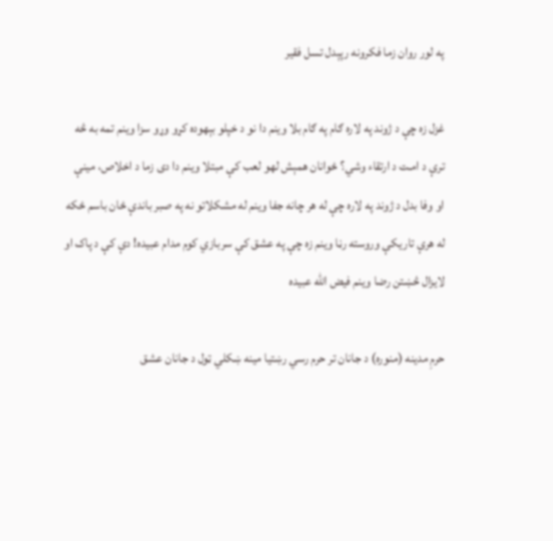په لور روان زما فکرونه رپېدل تسل فقیر

غزل زه چې د ژوند په لاره ګام په ګام بلا وینم دا نو د خپلو بېهوده کړو وړو سزا وینم تمه به څه ترې د امـت د ارتقاء وشي؟ ځوانان همېش لهو لعب کې مبتلا وینم دا دی زما د اخلاص، مینې او وفا بدل د ژوند په لاره چې له هر چانه جفا وینم له مشکلاتو نه په صبر باندې ځان باسم ځکه له هرې تاریکې وروسته رڼا وینم زه چې په عشق کې سربازي کوم مدام عبیده! دې کې د پاک او لایزال څښتن رضا وینم فیض الله عبیده

حرمِ مدینه (منوره) د جانان تر حرم رسي رښتیا مینه ښکلي ټول د جانان عشق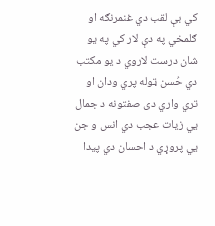کي بې لقب دي غنمرنګه او ګلمخي په دې لار کي په یو شان درست لاروي د یو مکتب دي حُسن ټوله پري ودان او تري واري دی صفتونه د جمال یي زیات عجب دي انس و جن یي پروړي د احسان دي پیدا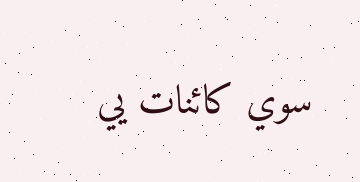سوي کائنات یي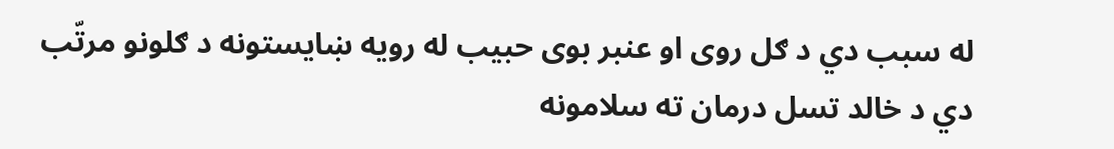له سبب دي د ګل روی او عنبر بوی حبیب له رویه ښایستونه د ګلونو مرتّب دي د خالد تسل درمان ته سلامونه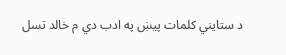د ستایني کلمات پیښ په ادب دي م خالد تسل